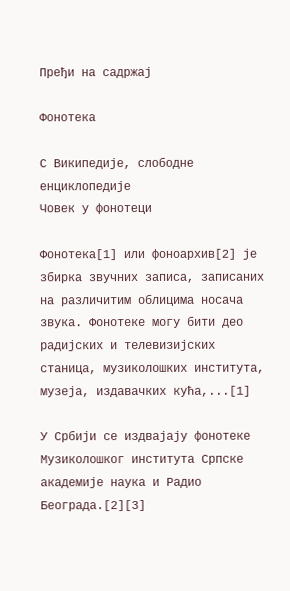Пређи на садржај

Фонотека

С Википедије, слободне енциклопедије
Човек у фонотеци

Фонотека[1] или фоноархив[2] је збирка звучних записа, записаних на различитим облицима носача звука. Фонотеке могу бити део радијских и телевизијских станица, музиколошких института, музеја, издавачких кућа,...[1]

У Србији се издвајају фонотеке Музиколошког института Српске академије наука и Радио Београда.[2][3]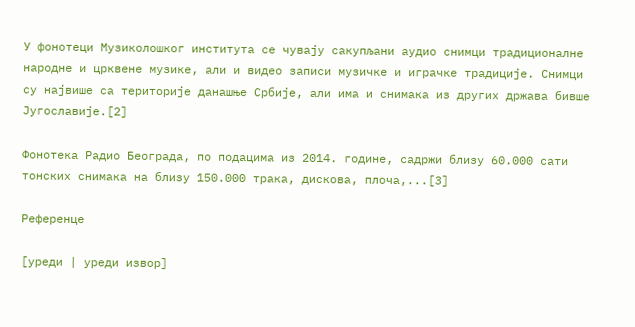У фонотеци Музиколошког института се чувају сакупљани аудио снимци традиционалне народне и црквене музике, али и видео записи музичке и играчке традиције. Снимци су највише са територије данашње Србије, али има и снимака из других држава бивше Југославије.[2]

Фонотека Радио Београда, по подацима из 2014. године, садржи близу 60.000 сати тонских снимака на близу 150.000 трака, дискова, плоча,...[3]

Референце

[уреди | уреди извор]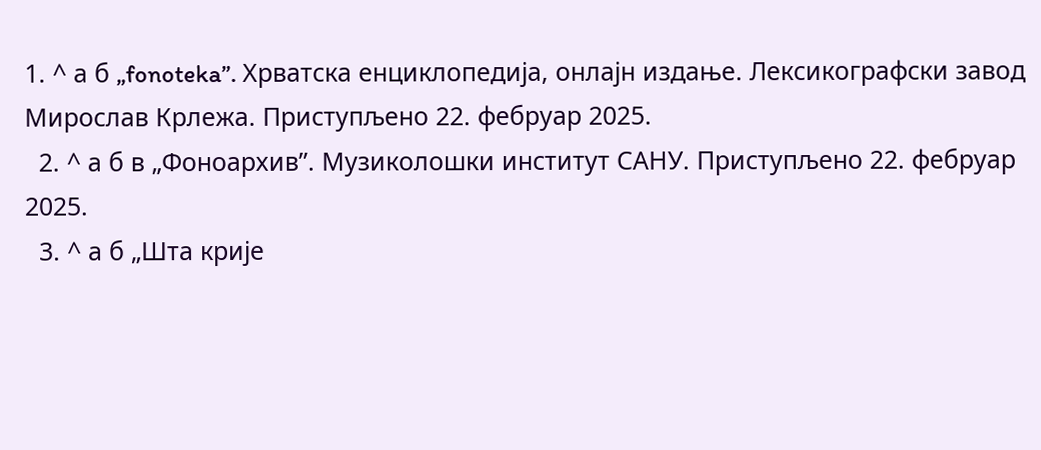1. ^ а б „fonoteka”. Хрватска енциклопедија, онлајн издање. Лексикографски завод Мирослав Крлежа. Приступљено 22. фебруар 2025.
  2. ^ а б в „Фоноархив”. Музиколошки институт САНУ. Приступљено 22. фебруар 2025.
  3. ^ а б „Шта крије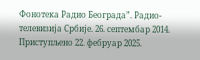Фонотека Радио Београда”. Радио-телевизија Србије. 26. септембар 2014. Приступљено 22. фебруар 2025.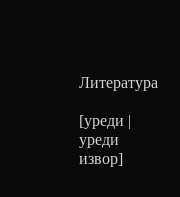Литература

[уреди | уреди извор]